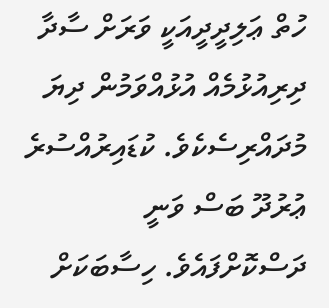ހުތް ޢަލިދީދީއަކީ ވަރަށް ސާދާ ދިރިއުޅުމެއް އުޅުއްވަމުން ދިޔަ މުދައްރިސެކެވެ. ކުޑައިރުއްސުރެ ޢުރުދޫ ބަސް ވަނީ ދަސްކޮށްފައެވެ. ހިސާބަކަށް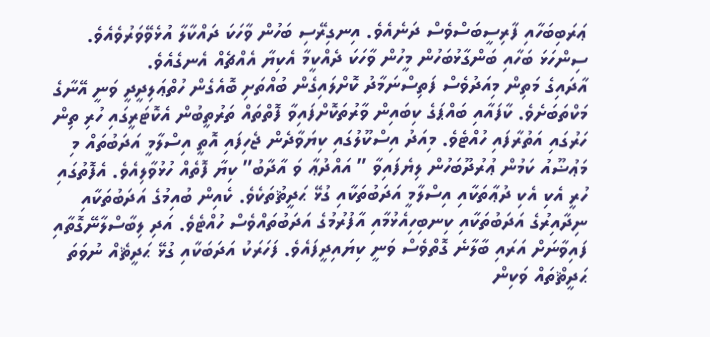ޢަރަބިބަހާއި ފާރިސީބަސްވެސް ދަނެއެވެ. އިނގިރޭސި ބަހުން ވާހަކަ ދައްކާލާ އުޅެވޭވަރުވެއެވެ. ސިންހަޅަ ބަހާއި ބަންގާޅުބަހުން މީހުން ވާހަކަ ދެއްކީމާ އެކިޔާ އެއްޗެއް އެނގެއެވެ.
އާދައިގެ މަތިން މިއަދުވެސް ފަތިސްނަމާދު ކޮށްލައިގެން ބުއްތަށި ބޮއެގެން ހުތްޢަލިދީދީ ވަނީ އޭނާގެ މަކްތަބަށެވެ. ކާފައާއި ބައްޕަގެ ކިބައިން ވާރުތަކޮށްފައިވާ ފޮތްތައް ތަރުތީބުން އެކޮޓަރީގައި ހުރި ތިން ހަރުގައި އަތުރާފައި ހުއްޓެވެ. މިއަދު އިސްކޫލުގައި ކިޔަވާދެން ޖެހިފައި އޮތީ އިސްލާމީ އަދަބުތައް މި މަޢުޟޫއު ކަމުން ޢުރުދޫބަހުން ލިޔެފައިވާ ” އައްދުޢާ ވަ އާދާބު” ކިޔާ ފޮތެއް ހުޅުވާލިއެވެ. އެފޮތުގައި ހުރީ އެކި އެކި ދުޢާތަކާއި އިސްލާމީ އަދަބުތަކާއި ގުޅޭ ޙަދީޘުތަކެވެ. ކެއިން ބުއިމުގެ އަދަބުތަކާއި ނިދާއިރުގެ އަދަބުތަކާއި ކިނބިހިއެޅުމާއި އާފުރުމުގެ އަދަބުތައްވެސް ހުއްޓެވެ. އަދި ލިބާސްލާނޭގޮތާއި ފައިވާނަށް އަރައި ބާލާނެ ގޮތްވެސް ވަނީ ކިޔައިދީފައެވެ. ފަހަރަކު އަދަބަކާއި ގުޅޭ ޙަދީޘެއް ނުވަތަ ޙަދީޘްތައް ވަކިން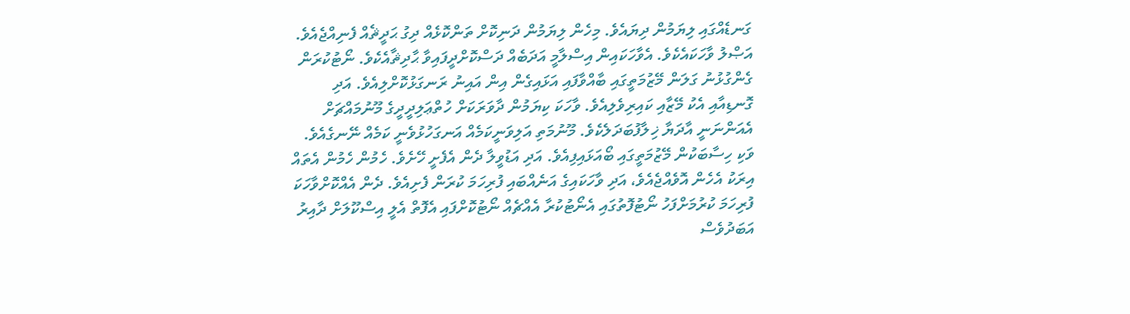ގަނޑެއްގައި ލިޔަމުން ދިޔައެވެ. މިހެން ލިޔަމުން ދަނިކޮށް ތަންކޮޅެއް ދިގު ޙަދީޘެއް ފެނިއްޖެއެވެ. އަޞްލު ވާހަކައެކެވެ. އެވާހަކައިން އިސްލާމީ އަދަބެއް ދަސްކޮށްދީފައިވާ ޙާދިޘާއެކެވެ. ނޯޓުކުރަން ގެންގުޅުނު ގަލަން މޭޒުމަތީގައި ބާއްވާފައި އަޅައިގެން އިން އައިނު ރަނގަޅުކޮށްލިއެވެ. އަދި ގޮނޑިއާއި އެކު މޭޒާއި ކައިރިވެލިއެވެ. ވާހަކަ ކިޔަމުން ދާވަރަކަށް ހުތްޢަލިދީދީގެ މޫނުމައްޗަށް އެއަންނަނީ އާދަޔާ ޚިލާފުބަދަލެކެވެ. މޫނުމަތި އަލިވަނީކަމެއް އަނގަހުޅުވެނީ ކަމެއް ނޭނގެއެވެ. ވަކި ހިސާބަކުން މޭޒުމަތީގައި ބޯއަޅައިފިއެވެ. އަދި އަޑުވީލާ ދެން އެފެށީ ހޭށެވެ. ހެމުން ހެމުން އެތައް އިރަކު އެހެން އޮވެއްޖެއެވެ، އަދި ވާހަކައިގެ އަނެއްބައި ފުރިހަމަ ކުރަން ފެށިއެވެ. ދެން އެއްކޮށްވާހަކަ ފުރިހަމަ ކުރުމަށްފަހު ނޯޓުފޮތުގައި އެނޯޓުކުރާ އެއްޗެއް ނޯޓުކޮށްފައި އެފޮތް އެލީ އިސްކޫލަށް ދާއިރު އަބަދުވެސް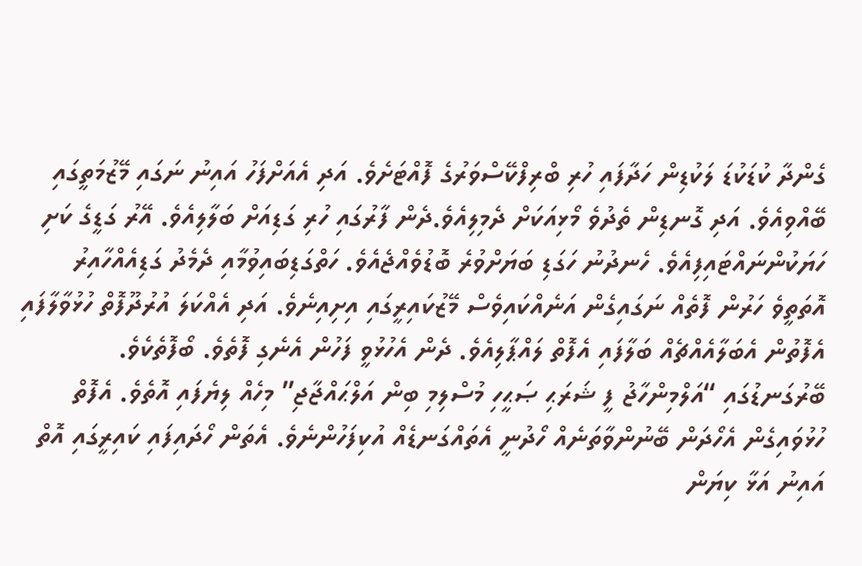ގެންދާ ކުޑަކުޑަ ލަކުޑިން ހަދާފައި ހުރި ބްރިފްކޭސްވަރުގެ ފޮއްޓަށެވެ. އަދި އެއަށްފަހު އައިނު ނަގައި މޭޒުމަތީގައި ބޭއްވިއެވެ. އަދި ގޮނޑިން ތެދުވެ މޯޅިއަކަށް ދެމިލިއެވެ.ދެން ފާރުގައި ހުރި ގަޑިއަށް ބަލާލިއެވެ. އޭރު ގަޑީގެ ކަށި ހަޔަކުންނައްޓައިފިއެވެ. ހެނދުނު ހަގަޑި ބަޔަށްވުރެ ބޮޑުވެއްޖެއެވެ. ހަތްގަޑިބައިވުމާއި ދެމެދު ގަޑިއެއްހާއިރު އޮތަތީވެ ހަރުން ފޮތެއް ނަގައިގެން އަނެއްކައިވެސް މޭޒުކައިރީގައި އިށިއިނެވެ. އަދި އެއްކަލަ އުރުދޫފޮތް ހުޅުވާލާފައި އެފޮތުން އެބަލާއެއްޗެއް ބަލާފައި އެފޮތް ލައްޕާލިއެވެ. ދެން އެހުޅުވީ ފަހުން އެނެގި ފޮތެވެ. ބޯފޮތެކެވެ. ބޭރުގަނޑުގައި “އަލްމިންހާޖު ފީ ޝަރަޙި ޞަޙީހި މުސްލިމި ބިން އަލްޙައްޖާޖި” މިހެއް ލިޔެފައި އޮތެވެ. އެފޮތް ހުޅުވައިގެން އެހޯދަން ބޭނުންވާތަނެއް ހޯދުނީ އެތައްގަނޑެއް އުކިފަހުންނެވެ. އެތަން ހޯދައިފައި ކައިރީގައި އޮތް އައިނު އަޅާ ކިޔަން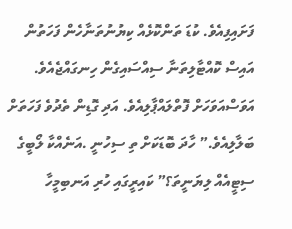ފަށައިފިއެވެ. ކުޑަ ތަންކޮޅެއް ކިޔުނުތަނާހެން ފަހަތުން އައިސް ކޮއްޓާލިތަނާ ސިއްސައިގެން ހިނގައްޖެއެވެ. އަވަސްއަވަހަށް ފޮތްލައްޕާލިއެވެ. އަދި ގޮޑިން ތެދުވެ ފަހަތަށް ބަލާލިއެވެ.” ހާދަ ބޮޑަކަށް ތި ސިހުނީ .އަނެއްކާ ލޯބީގެ ސިޓީއެއް ލިޔަނީތަ؟” ކައިރީގައި ހުރި އަނބިމީހާ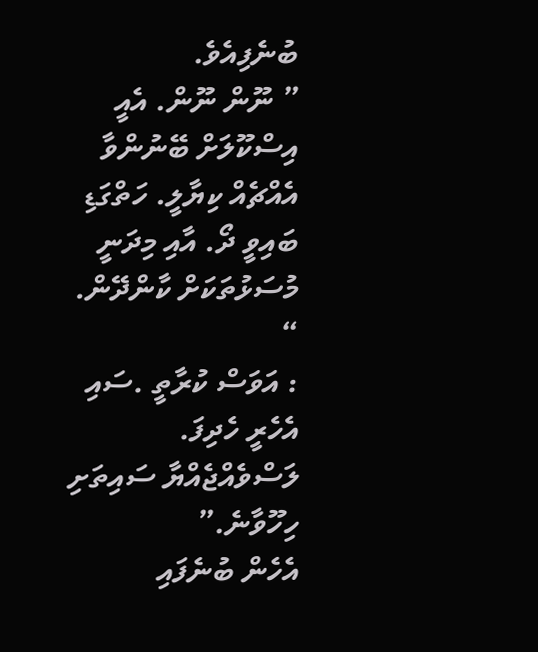ބުނެފިއެވެ.
” ނޫން ނޫން. އެއީ އިސްކޫލަށް ބޭނުންވާ އެއްޗެއް ކިޔާލީ. ހަތްގަޑި ބައިވީ ދޯ. އާއި މިދަނީ މުސަޅުތަކަށް ކާންދޭން. “
: އަވަސް ކުރާތީ .ސައި އެހެރީ ހެދިފަ. ލަސްވެއްޖެއްޔާ ސައިތަށި ހިހޫވާނެ.”
އެހެން ބުނެފައި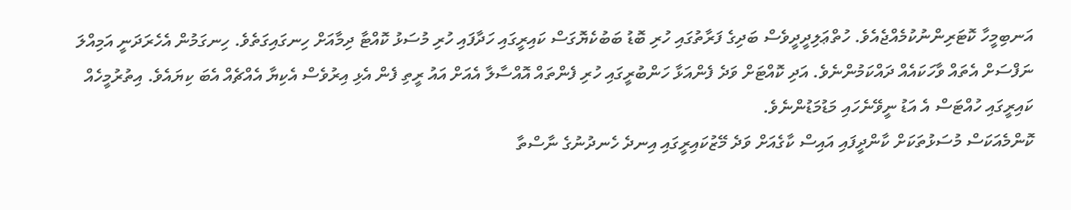އަނބިމީހާ ކޮޓަރިންނުކުމެއްޖެއެވެ. ހުތްޢަލިދީދީވެސް ބަދިގެ ފަރާތުގައި ހުރި ބޮޑު ބަބުކެޔޮގަސް ކައިރީގައި ހަދާފައި ހުރި މުސަޅު ކޮއްޓާ ދިމާއަށް ހިނގައިގަތެވެ. ހިނގަމުން އެހެރަދަނީ އަމިއްލަ ނަފްސަށް އެތައް ވާހަކައެއް ދައްކަމުންނެވެ. އަދި ކޮއްޓަށް ވަދެ ފެންއަޅާ ހަންބުރީގައި ހުރި ފެންތައް އޮއްސާލާ އެއަށް އައު ރީތި ފެން އެޅި އިރުވެސް އެކިޔާ އެއްޗެއް އެބަ ކިޔައެވެ. އިތުރުމީހެއް ކައިރީގައި ހުއްޓަސް އެ އަޑު ނީވޭނެހައި މަޑުމަޑުންނެވެ.
ކޮންމެއަކަސް މުސަޅުތަކަށް ކާންދީފައި އައިސް ކާގެއަށް ވަދެ މޭޒުކައިރީގައި އިނދެ ހެނދުނުގެ ނާސްތާ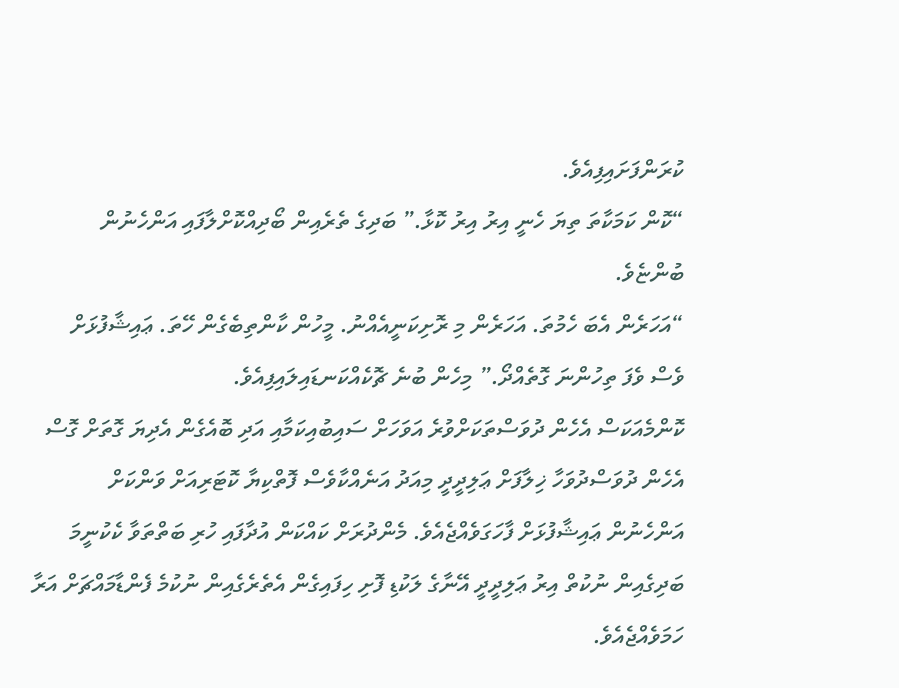ކުރަންފަށައިފިއެވެ.
“ކޮން ކަމަކާތަ ތިޔަ ހެނީ އިރު އިރު ކޮޅާ.” ބަދިގެ ތެރެއިން ބޯދިއްކޮށްލާފައި އަންހެނުން ބުންޏެވެ.
“އަހަރެން އެބަ ހެމުތަ. އަހަރެން މި ރޮށިކަނީއެއްނު. މީހުން ކާންތިބެގެން ހޭތަ. ޢައިޝާފުޅަށް ވެސް ވެފަ ތިހުންނަ ގޮތެއްދޯ.” މިހެން ބުނެ ޗޮކެއްކަނޑައިލައިފިއެވެ.
ކޮންމެއަކަސް އެހެން ދުވަސްތަކަށްވުރެ އަވަހަށް ސައިބުއިކަމާއި އަދި ބޮއެގެން އެދިޔަ ގޮތަށް ގޮސް އެހެން ދުވަސްދުވަހާ ޚިލާފަށް ޢަލިދީދީ މިއަދު އަނެއްކާވެސް ފޮތްކިޔާ ކޮޓަރިއަށް ވަންކަށް އަންހެނުން ޢައިޝާފުޅަށް ފާހަގަވެއްޖެއެވެ. މެންދުރަށް ކައްކަން އުދާފައި ހުރި ބަތްތަވާ ކެކުނީމަ ބަދިގެއިން ނުކުތް އިރު ޢަލިދީދީ އޭނާގެ ލަކުޑި ފޮށި ހިފައިގެން އެތެރެގެއިން ނުކުމެ ފެންޑާމައްޗަށް އަރާ ހަމަވެއްޖެއެވެ.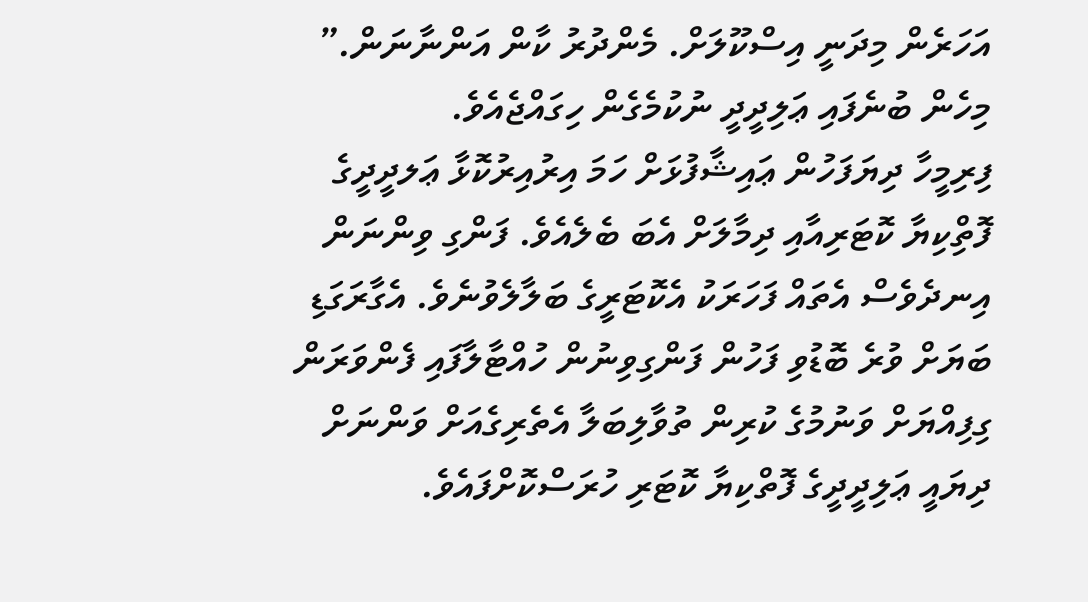އަހަރެން މިދަނީ އިސްކޫލަށް. މެންދުރު ކާން އަންނާނަން.” މިހެން ބުނެފައި ޢަލިދީދީ ނުކުމެގެން ހިގައްޖެއެވެ.
ފިރިމީހާ ދިޔަފަހުން ޢައިޝާފުޅަށް ހަމަ އިރުއިރުކޮޅާ ޢަލދީދީގެ ފޮތްިކިޔާ ކޮޓަރިއާއި ދިމާލަށް އެބަ ބެލެއެވެ. ފަންގި ވިންނަން އިނދެވެސް އެތައް ފަހަރަކު އެކޮޓަރީގެ ބަލާލެވުނެވެ. އެގާރަގަޑި ބަޔަށް ވުރެ ބޮޑުވި ފަހުން ފަންގިވިނުން ހުއްޓާލާފައި ފެންވަރަން ގިފިއްޔަށް ވަނުމުގެ ކުރިން ތުވާލިބަލާ އެތެރިގެއަށް ވަންނަށް ދިޔައީ ޢަލިދީދީގެ ފޮތްކިޔާ ކޮޓަރި ހުރަސްކޮށްފައެވެ.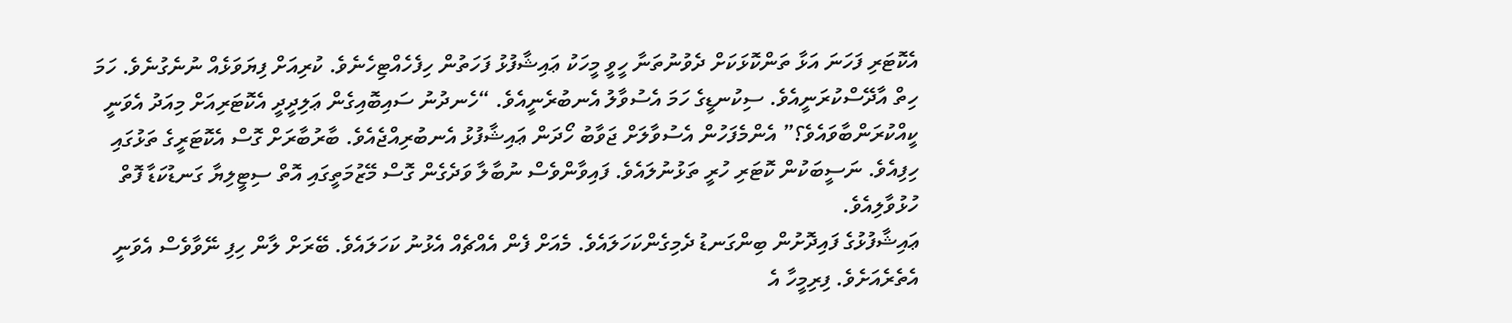އެކޮޓަރި ފަހަނަ އަޅާ ތަންކޮޅަކަށް ދެވުނުތަނާ ހީވީ މީހަކު ޢައިޝާފުޅު ފަހަތުން ހިފެހެއްޓިހެނެވެ. ކުރިއަށް ފިޔަވަޅެއް ނުނެގުނެވެ. ހަމަ ހިތް އާދޭސްކުރަނީއެވެ. ސިކުނޑީގެ ހަމަ އެސުވާލު އެނބުރެނީއެވެ. “ހެނދުނު ސައިބޮއިގެން ޢަލިދީދީ އެކޮޓަރިއަށް މިއަދު އެވަނީ ކީއްކުރަންބާވައެވެ؟” އެންމެފަހުން އެސުވާލަށް ޖަވާބު ހޯދަން ޢައިޝާފުޅު އެނބުރިއްޖެއެވެ. ބާރުބާރަށް ގޮސް އެކޮޓަރީގެ ތަޅުގައި ހިފިއެވެ. ނަސީބަކުން ކޮޓަރި ހުރީ ތަޅުނުލައެވެ. ފައިވާންވެސް ނުބާލާ ވަދެގެން ގޮސް މޭޒުމަތީގައި އޮތް ސިޓީލިޔާ ގަނޑުކަޑާ ފޮތް ހުޅުވާލިއެވެ.
ޢައިޝާފުޅުގެ ފައިދޮށުން ބިންގަނޑު ދެމިގެންކަހަލައެވެ. މެއަށް ފެން އެއްޗެއް އެޅުނު ކަހަލައެވެ. ބޭރަށް ލާން ހިފި ނޭވާވެސް އެވަނީ އެތެރެއަށެވެ. ފިރިމީހާ އެ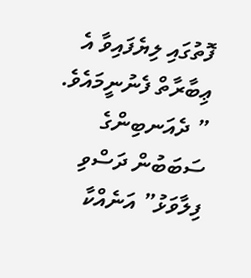ފޮތުގައި ލިޔެފައިވާ އެ ޢިބާރާތް ފެނުނީމައެވެ.
” ދެއަނބިންގެ ސަބަބުން ދަސްވި ފިލާވަޅު” އަނެއްކާ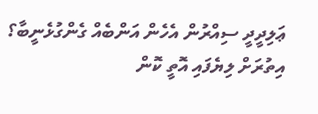ޢަލިދީދީ ސިއްރުން އެހެން އަންބެއް ގެންގުޅެނީބާ؟ އިތުރަށް ލިޔެފައި އޮތީ ކޮން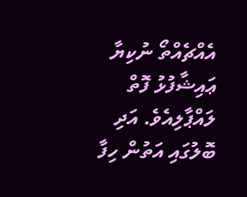އެއްޗެއްތޯ ނުކިޔާ ޢައިޝާފުޅު ފޮތް ލައްޕާލިއެވެ. އަދި ބޮލުގައި އަތުން ހިފާ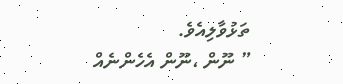ތަޅުވާލިއެވެ.
” ނޫން ،ނޫން އެހެންނެއް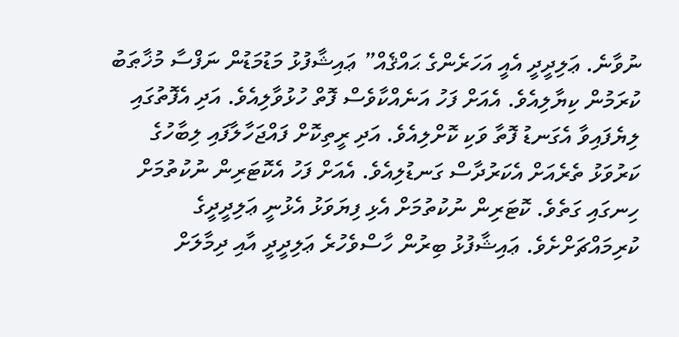ނުވާނެ. ޢަލިދީދީ އެއީ އަހަރެންގެ ޙައްޤެއް” ޢައިޝާފުޅު މަޑުމަޑުން ނަފްސާ މުޚާޠަބު ކުރަމުން ކިޔާލިއެވެ. އެއަށް ފަހު އަނެއްކާވެސް ފޮތް ހުޅުވާލިއެވެ. އަދި އެފޮތުގައި ލިޔެފައިވާ އެގަނޑު ފޮތާ ވަކި ކޮށްލިއެވެ. އަދި ރީތިކޮށް ފައްޖަހާލާފައި ލިބާހުގެ ކަރުވަޅު ތެރެއަށް އެކަރުދާސް ގަނޑުލިއެވެ. އެއަށް ފަހު އެކޮޓަރިން ނުކުތުމަށް ހިނގައި ގަތެވެ. ކޮޓަރިން ނުކުތުމަށް އެޅި ފިޔަވަޅު އެޅުނީ ޢަލިދީދީގެ ކުރިމައްޗަށްށެވެ. ޢައިޝާފުޅު ބިރުން ހާސްވެހުރެ ޢަލިދީދީ އާއި ދިމާލަށް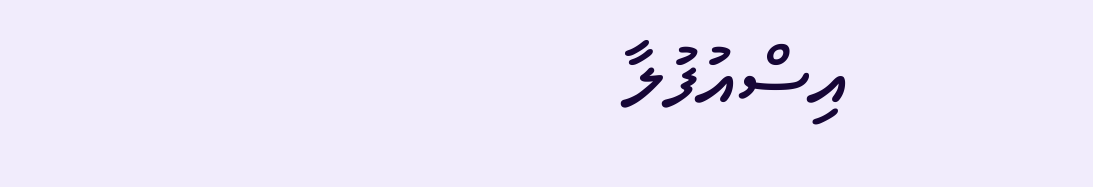އިސްއުފުލާ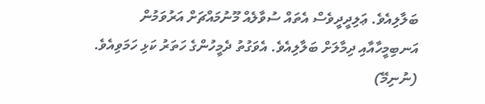ބަލާލިއެވެ. ޢަލިދީދީވެސް އެތައް ސުވާލެއް މޫނުމައްޗަށް އަރުވަމުން އަނބިމީހާއާއި ދިމާލަށް ބަލާލިއެވެ. އެވަގުތު ދެމީހުންގެ ހަތަރު ކަޅި ހަމަވިއެވެ. (ނުނިމޭ)